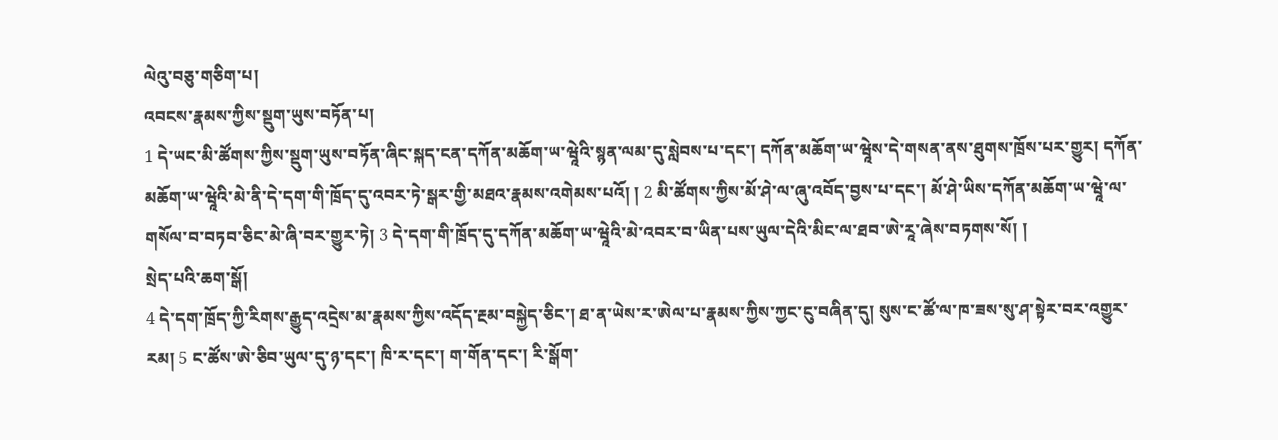ལེའུ་བཅུ་གཅིག་པ།
འབངས་རྣམས་ཀྱིས་སྡུག་ཡུས་བཏོན་པ།
1 དེ་ཡང་མི་ཚོགས་ཀྱིས་སྡུག་ཡུས་བཏོན་ཞིང་སྐད་ངན་དཀོན་མཆོག་ཡ་ཝཱེའི་སྙན་ལམ་དུ་སླེབས་པ་དང་། དཀོན་མཆོག་ཡ་ཝཱེས་དེ་གསན་ནས་ཐུགས་ཁྲོས་པར་གྱུར། དཀོན་མཆོག་ཡ་ཝཱེའི་མེ་ནི་དེ་དག་གི་ཁྲོད་དུ་འབར་ཏེ་སྒར་གྱི་མཐའ་རྣམས་འགེམས་པའོ། ། 2 མི་ཚོགས་ཀྱིས་མོ་ཤེ་ལ་ཞུ་འབོད་བྱས་པ་དང་། མོ་ཤེ་ཡིས་དཀོན་མཆོག་ཡ་ཝཱེ་ལ་གསོལ་བ་བཏབ་ཅིང་མེ་ཞི་བར་གྱུར་ཏེ། 3 དེ་དག་གི་ཁྲོད་དུ་དཀོན་མཆོག་ཡ་ཝཱེའི་མེ་འབར་བ་ཡིན་པས་ཡུལ་དེའི་མིང་ལ་ཐབ་ཨེ་རཱ་ཞེས་བཏགས་སོ། །
སྲེད་པའི་ཆག་སྒོ།
4 དེ་དག་ཁྲོད་ཀྱི་རིགས་རྒྱུད་འདྲེས་མ་རྣམས་ཀྱིས་འདོད་རྔམ་བསྐྱེད་ཅིང་། ཐ་ན་ཡེས་ར་ཨེལ་པ་རྣམས་ཀྱིས་ཀྱང་ངུ་བཞིན་དུ། སུས་ང་ཚོ་ལ་ཁ་ཟས་སུ་ཤ་སྟེར་བར་འགྱུར་རམ། 5 ང་ཚོས་ཨེ་ཅིབ་ཡུལ་དུ་ཉ་དང་། ཁི་ར་དང་། ག་གོན་དང་། རི་སྒོག་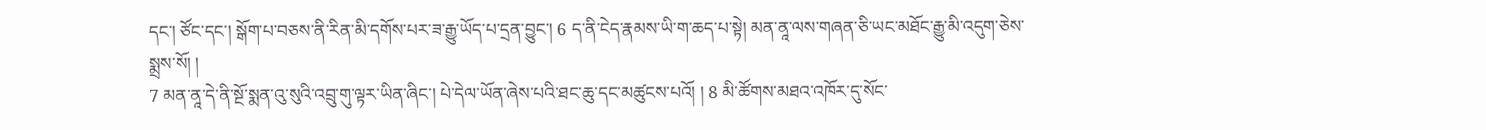དང་། ཙོང་དང་། སྒོག་པ་བཅས་ནི་རིན་མི་དགོས་པར་ཟ་རྒྱུ་ཡོད་པ་དྲན་བྱུང་། 6 ད་ནི་ངེད་རྣམས་ཡི་ག་ཆད་པ་སྟེ། མན་ནཱ་ལས་གཞན་ཅི་ཡང་མཐོང་རྒྱུ་མི་འདུག་ཅེས་སྨྲས་སོ། །
7 མན་ནཱ་དེ་ནི་སྔོ་སྨན་འུ་སུའི་འབྲུ་གུ་ལྟར་ཡིན་ཞིང་། པེ་དེལ་ཡོན་ཞེས་པའི་ཐང་ཆུ་དང་མཚུངས་པའོ། ། 8 མི་ཚོགས་མཐའ་འཁོར་དུ་སོང་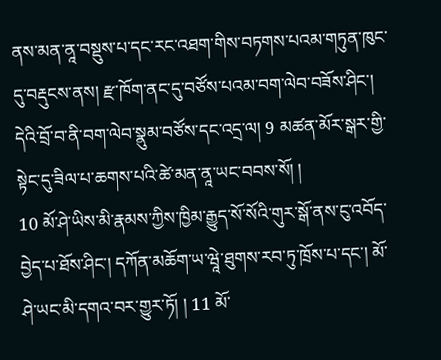ནས་མན་ནཱ་བསྡུས་པ་དང་རང་འཐག་གིས་བཏགས་པའམ་གཏུན་ཁུང་དུ་བརྡུངས་ནས། རྫ་ཁོག་ནང་དུ་བཙོས་པའམ་བག་ལེབ་བཟོས་ཤིང་། དེའི་བྲོ་བ་ནི་བག་ལེབ་སྣུམ་བཙོས་དང་འདྲ་ལ། 9 མཚན་མོར་སྒར་གྱི་སྟེང་དུ་ཟིལ་པ་ཆགས་པའི་ཚེ་མན་ནཱ་ཡང་བབས་སོ། །
10 མོ་ཤེ་ཡིས་མི་རྣམས་ཀྱིས་ཁྱིམ་རྒྱུད་སོ་སོའི་གུར་སྒོ་ནས་ངུ་འབོད་བྱེད་པ་ཐོས་ཤིང་། དཀོན་མཆོག་ཡ་ཝཱེ་ཐུགས་རབ་ཏུ་ཁྲོས་པ་དང་། མོ་ཤེ་ཡང་མི་དགའ་བར་གྱུར་ཏོ། ། 11 མོ་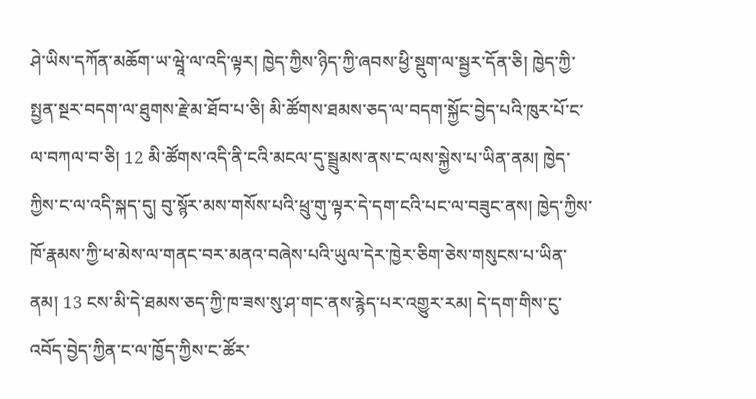ཤེ་ཡིས་དཀོན་མཆོག་ཡ་ཝཱེ་ལ་འདི་ལྟར། ཁྱེད་ཀྱིས་ཉིད་ཀྱི་ཞབས་ཕྱི་སྡུག་ལ་སྦྱར་དོན་ཅི། ཁྱེད་ཀྱི་སྤྱན་སྔར་བདག་ལ་ཐུགས་རྗེ་མ་ཐོབ་པ་ཅི། མི་ཚོགས་ཐམས་ཅད་ལ་བདག་སྐྱོང་བྱེད་པའི་ཁུར་པོ་ང་ལ་བཀལ་བ་ཅི། 12 མི་ཚོགས་འདི་ནི་ངའི་མངལ་དུ་སྦྲུམས་ནས་ང་ལས་སྐྱེས་པ་ཡིན་ནམ། ཁྱེད་ཀྱིས་ང་ལ་འདི་སྐད་དུ། བུ་སྙོར་མས་གསོས་པའི་ཕྲུ་གུ་ལྟར་དེ་དག་ངའི་པང་ལ་བཟུང་ནས། ཁྱེད་ཀྱིས་ཁོ་རྣམས་ཀྱི་ཕ་མེས་ལ་གནང་བར་མནའ་བཞེས་པའི་ཡུལ་དེར་ཁྱེར་ཅིག་ཅེས་གསུངས་པ་ཡིན་ནམ། 13 ངས་མི་དེ་ཐམས་ཅད་ཀྱི་ཁ་ཟས་སུ་ཤ་གང་ནས་རྙེད་པར་འགྱུར་རམ། དེ་དག་གིས་ངུ་འབོད་བྱེད་ཀྱིན་ང་ལ་ཁྱོད་ཀྱིས་ང་ཚོར་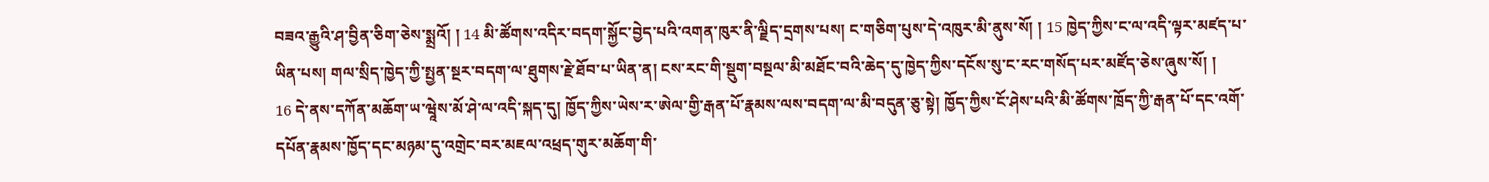བཟའ་རྒྱུའི་ཤ་བྱིན་ཅིག་ཅེས་སྨྲའོ། ། 14 མི་ཚོགས་འདིར་བདག་སྐྱོང་བྱེད་པའི་འགན་ཁུར་ནི་ལྗིད་དྲགས་པས། ང་གཅིག་པུས་དེ་འཁུར་མི་ནུས་སོ། ། 15 ཁྱེད་ཀྱིས་ང་ལ་འདི་ལྟར་མཛད་པ་ཡིན་པས། གལ་སྲིད་ཁྱེད་ཀྱི་སྤྱན་སྔར་བདག་ལ་ཐུགས་རྗེ་ཐོབ་པ་ཡིན་ན། ངས་རང་གི་སྡུག་བསྔལ་མི་མཐོང་བའི་ཆེད་དུ་ཁྱེད་ཀྱིས་དངོས་སུ་ང་རང་གསོད་པར་མཛོད་ཅེས་ཞུས་སོ། །
16 དེ་ནས་དཀོན་མཆོག་ཡ་ཝཱེས་མོ་ཤེ་ལ་འདི་སྐད་དུ། ཁྱོད་ཀྱིས་ཡེས་ར་ཨེལ་གྱི་རྒན་པོ་རྣམས་ལས་བདག་ལ་མི་བདུན་ཅུ་སྟེ། ཁྱོད་ཀྱིས་ངོ་ཤེས་པའི་མི་ཚོགས་ཁྲོད་ཀྱི་རྒན་པོ་དང་འགོ་དཔོན་རྣམས་ཁྱོད་དང་མཉམ་དུ་འགྲེང་བར་མཇལ་འཕྲད་གུར་མཆོག་གི་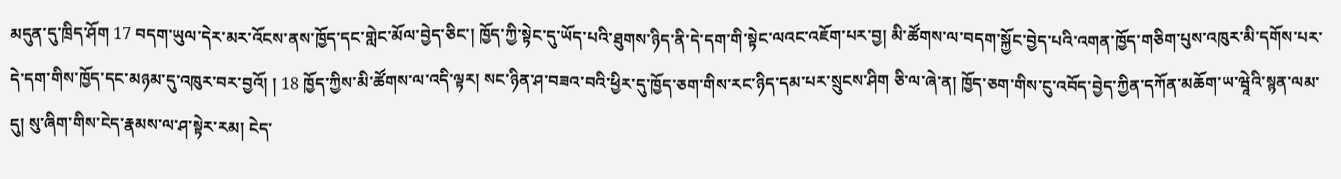མདུན་དུ་ཁྲིད་ཤོག 17 བདག་ཡུལ་དེར་མར་འོངས་ནས་ཁྱོད་དང་གླེང་མོལ་བྱེད་ཅིང་། ཁྱོད་ཀྱི་སྟེང་དུ་ཡོད་པའི་ཐུགས་ཉིད་ནི་དེ་དག་གི་སྟེང་ལའང་འཇོག་པར་བྱ། མི་ཚོགས་ལ་བདག་སྐྱོང་བྱེད་པའི་འགན་ཁྱོད་གཅིག་པུས་འཁུར་མི་དགོས་པར་དེ་དག་གིས་ཁྱོད་དང་མཉམ་དུ་འཁུར་བར་བྱའོ། ། 18 ཁྱོད་ཀྱིས་མི་ཚོགས་ལ་འདི་ལྟར། སང་ཉིན་ཤ་བཟའ་བའི་ཕྱིར་དུ་ཁྱོད་ཅག་གིས་རང་ཉིད་དམ་པར་སྲུངས་ཤིག ཅི་ལ་ཞེ་ན། ཁྱོད་ཅག་གིས་ངུ་འབོད་བྱེད་ཀྱིན་དཀོན་མཆོག་ཡ་ཝཱེའི་སྙན་ལམ་དུ། སུ་ཞིག་གིས་ངེད་རྣམས་ལ་ཤ་སྟེར་རམ། ངེད་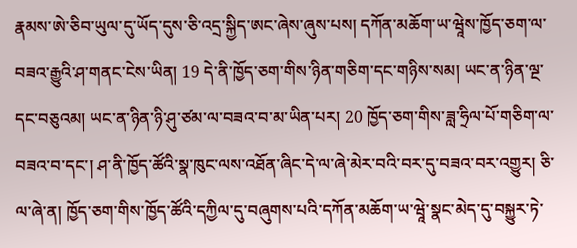རྣམས་ཨེ་ཅིབ་ཡུལ་དུ་ཡོད་དུས་ཅི་འདྲ་སྐྱིད་ཨང་ཞེས་ཞུས་པས། དཀོན་མཆོག་ཡ་ཝཱེས་ཁྱོད་ཅག་ལ་བཟའ་རྒྱུའི་ཤ་གནང་ངེས་ཡིན། 19 དེ་ནི་ཁྱོད་ཅག་གིས་ཉིན་གཅིག་དང་གཉིས་སམ། ཡང་ན་ཉིན་ལྔ་དང་བཅུའམ། ཡང་ན་ཉིན་ཉི་ཤུ་ཙམ་ལ་བཟའ་བ་མ་ཡིན་པར། 20 ཁྱོད་ཅག་གིས་ཟླ་ཧྲིལ་པོ་གཅིག་ལ་བཟའ་བ་དང་། ཤ་ནི་ཁྱོད་ཚོའི་སྣ་ཁུང་ལས་འཐོན་ཞིང་དེ་ལ་ཞེ་མེར་བའི་བར་དུ་བཟའ་བར་འགྱུར། ཅི་ལ་ཞེ་ན། ཁྱོད་ཅག་གིས་ཁྱོད་ཚོའི་དཀྱིལ་དུ་བཞུགས་པའི་དཀོན་མཆོག་ཡ་ཝཱེ་སྣང་མེད་དུ་བསྐྱུར་ཏེ་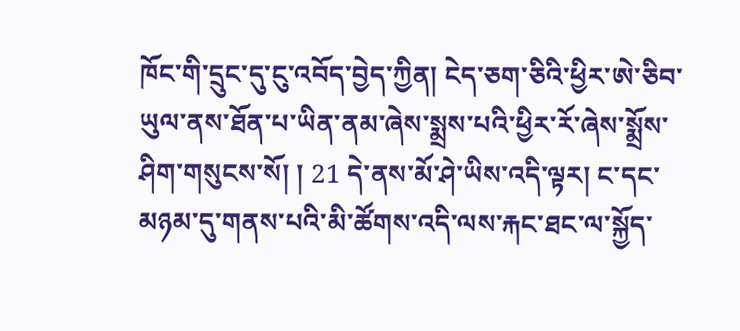ཁོང་གི་དྲུང་དུ་ངུ་འབོད་བྱེད་ཀྱིན། ངེད་ཅག་ཅིའི་ཕྱིར་ཨེ་ཅིབ་ཡུལ་ནས་ཐོན་པ་ཡིན་ནམ་ཞེས་སྨྲས་པའི་ཕྱིར་རོ་ཞེས་སྨྲོས་ཤིག་གསུངས་སོ། ། 21 དེ་ནས་མོ་ཤེ་ཡིས་འདི་ལྟར། ང་དང་མཉམ་དུ་གནས་པའི་མི་ཚོགས་འདི་ལས་རྐང་ཐང་ལ་སྐྱོད་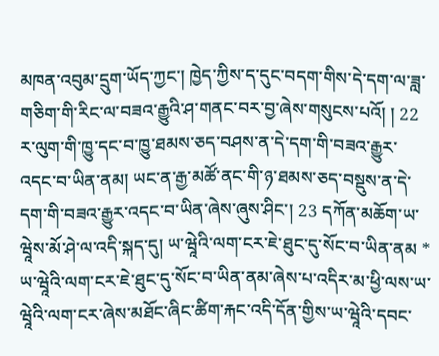མཁན་འབུམ་དྲུག་ཡོད་ཀྱང་། ཁྱེད་ཀྱིས་ད་དུང་བདག་གིས་དེ་དག་ལ་ཟླ་གཅིག་གི་རིང་ལ་བཟའ་རྒྱུའི་ཤ་གནང་བར་བྱ་ཞེས་གསུངས་པའོ། ། 22 ར་ལུག་གི་ཁྱུ་དང་བ་ཁྱུ་ཐམས་ཅད་བཤས་ན་དེ་དག་གི་བཟའ་རྒྱུར་འདང་བ་ཡིན་ནམ། ཡང་ན་རྒྱ་མཚོ་ནང་གི་ཉ་ཐམས་ཅད་བསྡུས་ན་དེ་དག་གི་བཟའ་རྒྱུར་འདང་བ་ཡིན་ཞེས་ཞུས་ཤིང་། 23 དཀོན་མཆོག་ཡ་ཝཱེས་མོ་ཤེ་ལ་འདི་སྐད་དུ། ཡ་ཝཱེའི་ལག་ངར་ཇེ་ཐུང་དུ་སོང་བ་ཡིན་ནམ * ཡ་ཝཱེའི་ལག་ངར་ཇེ་ཐུང་དུ་སོང་བ་ཡིན་ནམ་ཞེས་པ་འདིར་མ་ཕྱི་ལས་ཡ་ཝཱེའི་ལག་ངར་ཞེས་མཐོང་ཞིང་ཚིག་རྐང་འདི་དོན་གྱིས་ཡ་ཝཱེའི་དབང་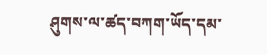ཤུགས་ལ་ཚད་བཀག་ཡོད་དམ་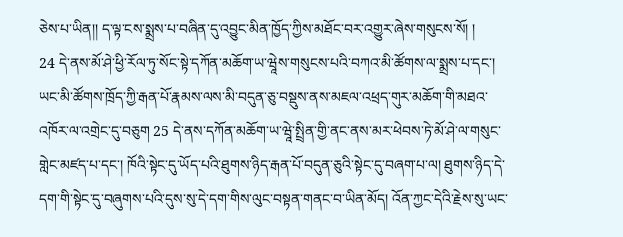ཅེས་པ་ཡིན།། ད་ལྟ་ངས་སྨྲས་པ་བཞིན་དུ་འབྱུང་མིན་ཁྱོད་ཀྱིས་མཐོང་བར་འགྱུར་ཞེས་གསུངས་སོ། །
24 དེ་ནས་མོ་ཤེ་ཕྱི་རོལ་ཏུ་སོང་སྟེ་དཀོན་མཆོག་ཡ་ཝཱེས་གསུངས་པའི་བཀའ་མི་ཚོགས་ལ་སྨྲས་པ་དང་། ཡང་མི་ཚོགས་ཁྲོད་ཀྱི་རྒན་པོ་རྣམས་ལས་མི་བདུན་ཅུ་བསྡུས་ནས་མཇལ་འཕྲད་གུར་མཆོག་གི་མཐའ་འཁོར་ལ་འགྲེང་དུ་བཅུག 25 དེ་ནས་དཀོན་མཆོག་ཡ་ཝཱེ་སྤྲིན་གྱི་ནང་ནས་མར་ཕེབས་ཏེ་མོ་ཤེ་ལ་གསུང་གླེང་མཛད་པ་དང་། ཁོའི་སྟེང་དུ་ཡོད་པའི་ཐུགས་ཉིད་རྒན་པོ་བདུན་ཅུའི་སྟེང་དུ་བཞག་པ་ལ། ཐུགས་ཉིད་དེ་དག་གི་སྟེང་དུ་བཞུགས་པའི་དུས་སུ་དེ་དག་གིས་ལུང་བསྟན་གནང་བ་ཡིན་མོད། འོན་ཀྱང་དེའི་རྗེས་སུ་ཡང་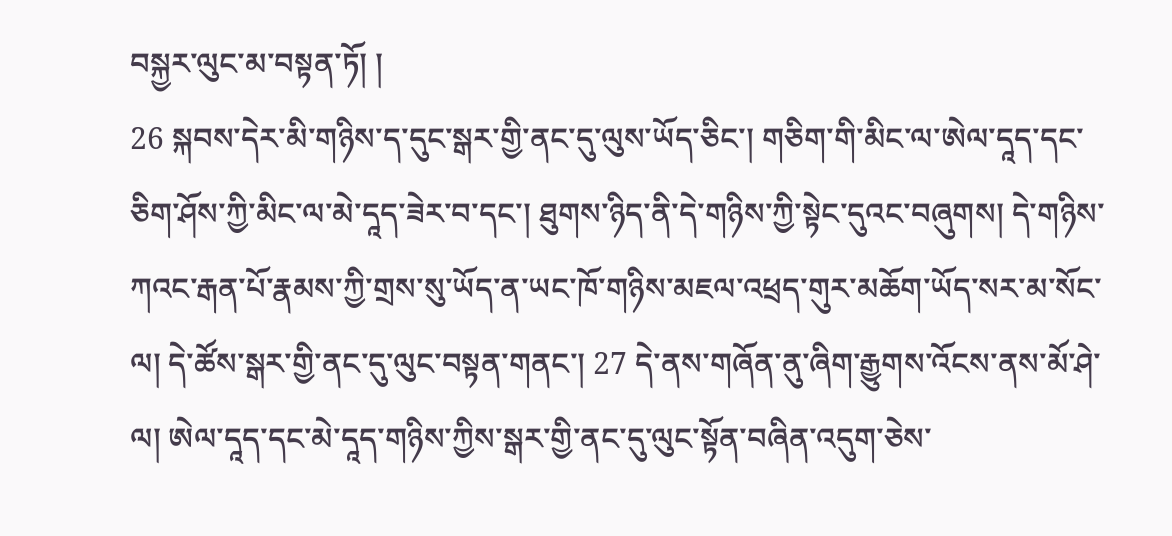བསྐྱར་ལུང་མ་བསྟན་ཏོ། །
26 སྐབས་དེར་མི་གཉིས་ད་དུང་སྒར་གྱི་ནང་དུ་ལུས་ཡོད་ཅིང་། གཅིག་གི་མིང་ལ་ཨེལ་དཱད་དང་ཅིག་ཤོས་ཀྱི་མིང་ལ་མེ་དཱད་ཟེར་བ་དང་། ཐུགས་ཉིད་ནི་དེ་གཉིས་ཀྱི་སྟེང་དུའང་བཞུགས། དེ་གཉིས་ཀའང་རྒན་པོ་རྣམས་ཀྱི་གྲས་སུ་ཡོད་ན་ཡང་ཁོ་གཉིས་མཇལ་འཕྲད་གུར་མཆོག་ཡོད་སར་མ་སོང་ལ། དེ་ཚོས་སྒར་གྱི་ནང་དུ་ལུང་བསྟན་གནང་། 27 དེ་ནས་གཞོན་ནུ་ཞིག་རྒྱུགས་འོངས་ནས་མོ་ཤེ་ལ། ཨེལ་དཱད་དང་མེ་དཱད་གཉིས་ཀྱིས་སྒར་གྱི་ནང་དུ་ལུང་སྟོན་བཞིན་འདུག་ཅེས་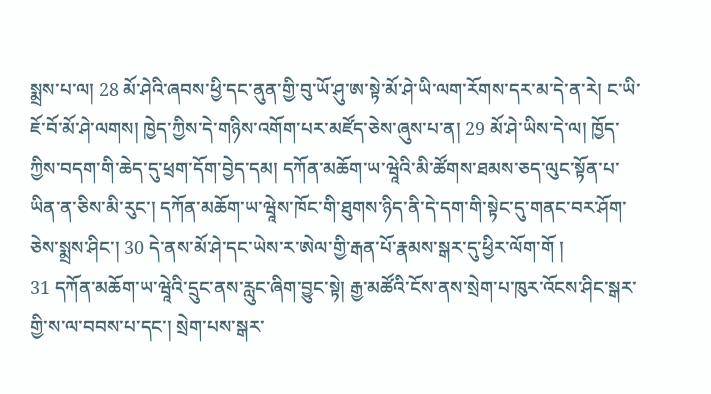སྨྲས་པ་ལ། 28 མོ་ཤེའི་ཞབས་ཕྱི་དང་ནུན་གྱི་བུ་ཡོ་ཤུ་ཨ་སྟེ་མོ་ཤེ་ཡི་ལག་རོགས་དར་མ་དེ་ན་རེ། ང་ཡི་ཇོ་བོ་མོ་ཤེ་ལགས། ཁྱེད་ཀྱིས་དེ་གཉིས་འགོག་པར་མཛོད་ཅེས་ཞུས་པ་ན། 29 མོ་ཤེ་ཡིས་དེ་ལ། ཁྱོད་ཀྱིས་བདག་གི་ཆེད་དུ་ཕྲག་དོག་བྱེད་དམ། དཀོན་མཆོག་ཡ་ཝཱེའི་མི་ཚོགས་ཐམས་ཅད་ལུང་སྟོན་པ་ཡིན་ན་ཅིས་མི་རུང་། དཀོན་མཆོག་ཡ་ཝཱེས་ཁོང་གི་ཐུགས་ཉིད་ནི་དེ་དག་གི་སྟེང་དུ་གནང་བར་ཤོག་ཅེས་སྨྲས་ཤིང་། 30 དེ་ནས་མོ་ཤེ་དང་ཡེས་ར་ཨེལ་གྱི་རྒན་པོ་རྣམས་སྒར་དུ་ཕྱིར་ལོག་གོ །
31 དཀོན་མཆོག་ཡ་ཝཱེའི་དྲུང་ནས་རླུང་ཞིག་བྱུང་སྟེ། རྒྱ་མཚོའི་ངོས་ནས་སྲེག་པ་ཁུར་འོངས་ཤིང་སྒར་གྱི་ས་ལ་བབས་པ་དང་། སྲེག་པས་སྒར་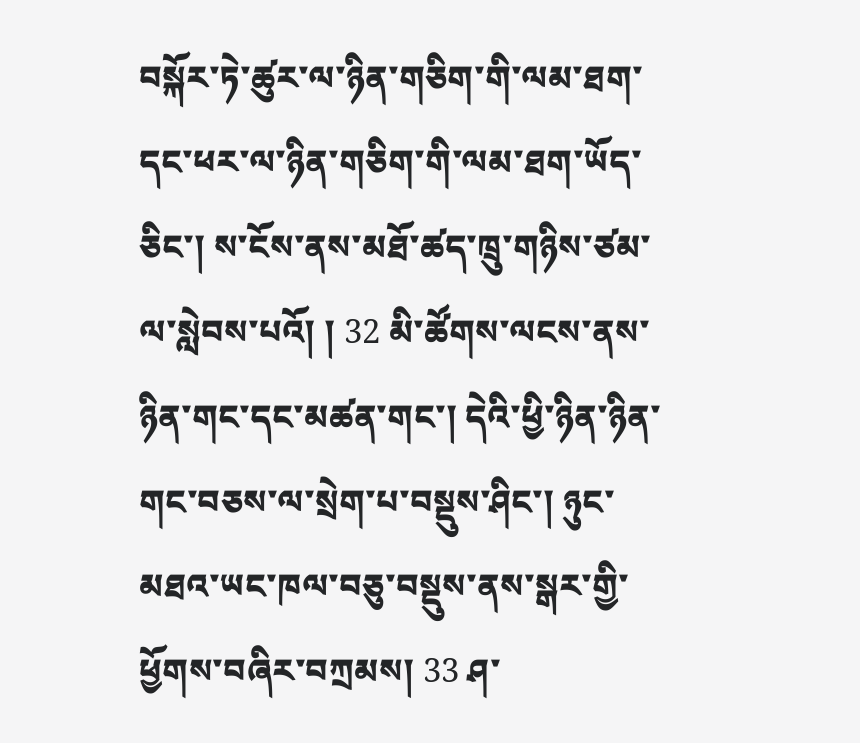བསྐོར་ཏེ་ཚུར་ལ་ཉིན་གཅིག་གི་ལམ་ཐག་དང་ཕར་ལ་ཉིན་གཅིག་གི་ལམ་ཐག་ཡོད་ཅིང་། ས་ངོས་ནས་མཐོ་ཚད་ཁྲུ་གཉིས་ཙམ་ལ་སླེབས་པའོ། ། 32 མི་ཚོགས་ལངས་ནས་ཉིན་གང་དང་མཚན་གང་། དེའི་ཕྱི་ཉིན་ཉིན་གང་བཅས་ལ་སྲེག་པ་བསྡུས་ཤིང་། ཉུང་མཐའ་ཡང་ཁལ་བཅུ་བསྡུས་ནས་སྒར་གྱི་ཕྱོགས་བཞིར་བཀྲམས། 33 ཤ་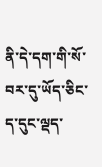ནི་དེ་དག་གི་སོ་བར་དུ་ཡོད་ཅིང་ད་དུང་ལྡད་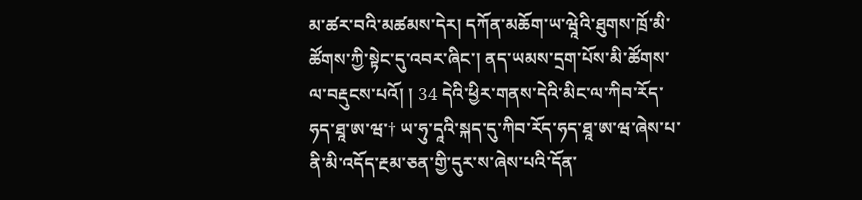མ་ཚར་བའི་མཚམས་དེར། དཀོན་མཆོག་ཡ་ཝཱེའི་ཐུགས་ཁྲོ་མི་ཚོགས་ཀྱི་སྟེང་དུ་འབར་ཞིང་། ནད་ཡམས་དྲག་པོས་མི་ཚོགས་ལ་བརྡུངས་པའོ། ། 34 དེའི་ཕྱིར་གནས་དེའི་མིང་ལ་ཀིབ་རོད་ཧད་ཐཱ་ཨ་ཝ་† ཡ་ཧུ་དཱའི་སྐད་དུ་ཀིབ་རོད་ཧད་ཐཱ་ཨ་ཝ་ཞེས་པ་ནི་མི་འདོད་རྔམ་ཅན་གྱི་དུར་ས་ཞེས་པའི་དོན་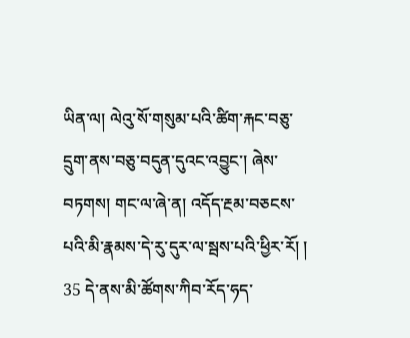ཡིན་ལ། ལེའུ་སོ་གསུམ་པའི་ཚིག་རྐང་བཅུ་དྲུག་ནས་བཅུ་བདུན་དུའང་འབྱུང་། ཞེས་བཏགས། གང་ལ་ཞེ་ན། འདོད་རྔམ་བཅངས་པའི་མི་རྣམས་དེ་རུ་དུར་ལ་སྦས་པའི་ཕྱིར་རོ། ། 35 དེ་ནས་མི་ཚོགས་ཀིབ་རོད་ཧད་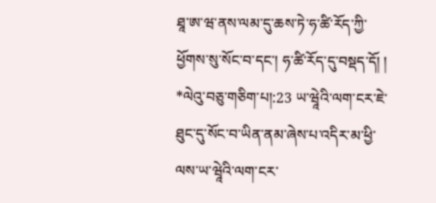ཐཱ་ཨ་ཝ་ནས་ལམ་དུ་ཆས་ཏེ་ཧ་ཚི་རོད་ཀྱི་ཕྱོགས་སུ་སོང་བ་དང་། ཧ་ཚི་རོད་དུ་བསྡད་དོ། །
*ལེའུ་བཅུ་གཅིག་པ།:23 ཡ་ཝཱེའི་ལག་ངར་ཇེ་ཐུང་དུ་སོང་བ་ཡིན་ནམ་ཞེས་པ་འདིར་མ་ཕྱི་ལས་ཡ་ཝཱེའི་ལག་ངར་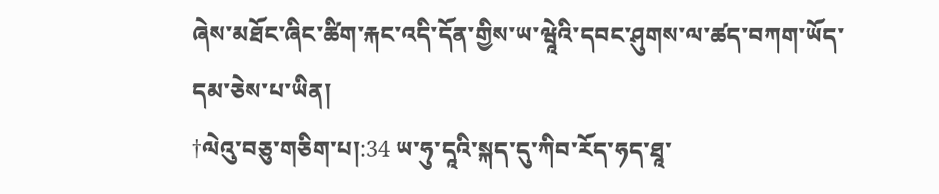ཞེས་མཐོང་ཞིང་ཚིག་རྐང་འདི་དོན་གྱིས་ཡ་ཝཱེའི་དབང་ཤུགས་ལ་ཚད་བཀག་ཡོད་དམ་ཅེས་པ་ཡིན།
†ལེའུ་བཅུ་གཅིག་པ།:34 ཡ་ཧུ་དཱའི་སྐད་དུ་ཀིབ་རོད་ཧད་ཐཱ་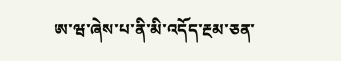ཨ་ཝ་ཞེས་པ་ནི་མི་འདོད་རྔམ་ཅན་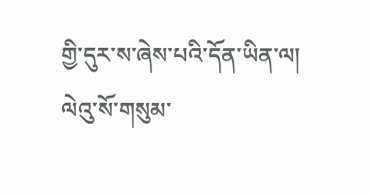གྱི་དུར་ས་ཞེས་པའི་དོན་ཡིན་ལ། ལེའུ་སོ་གསུམ་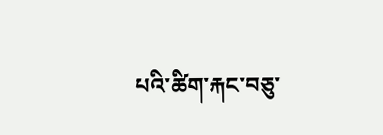པའི་ཚིག་རྐང་བཅུ་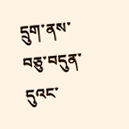དྲུག་ནས་བཅུ་བདུན་དུའང་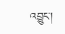འབྱུང་།